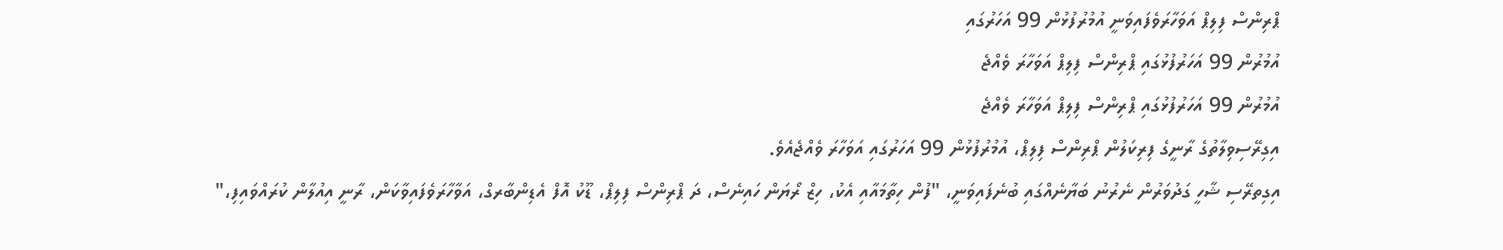ޕްރިންސް ފިލިޕް އަވަހާރަވެފައިވަނީ އުމުރުފުޅުން 99 އަހަރުގައި
އުމުރުން 99 އަހަރުފުޅުގައި ޕްރިންސް ފިލިޕް އަވަހާރަ ވެއްޖެ
އުމުރުން 99 އަހަރުފުޅުގައި ޕްރިންސް ފިލިޕް އަވަހާރަ ވެއްޖެ
އިގިރޭސިވިލާތުގެ ރާނީގެ ފިރިކަލުން ޕްރިންސް ފިލިޕް، އުމުރުފުޅުން 99 އަހަރުގައި އަވަހާރަ ވެއްޖެއެވެ.
އިގިތރޭސި ޝާހީ ގަދުވަރުން ނެރުނު ބަޔާނެއްގައި ބުނެފައިވަނީ، "ފުން ހިތާމައާއި އެކު، ހިޒް ރޯޔަން ހައިނެސް، ދަ ޕްރިންސް ފިލިޕް، ޑޫކު އޮފް އެޑިންބާރގް، އަވާހާރަވެފައިވާކަން، ރާނީ އިއުލާން ކުރައްވައިފި،"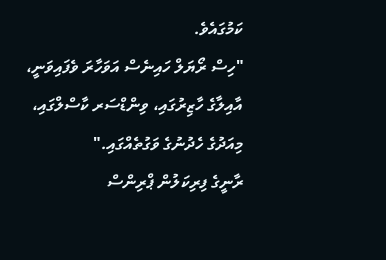ކަމުގައެވެ.
"ހިސް ރޯޔަލް ހައިނެސް އަވަހާރަ ވެފައިވަނީ، އާއިލާގެ ހާޒިރުގައި، ވިންޑްސަރ ކާސްލްގައި، މިއަދުގެ ހެދުނުގެ ވަގުތެއްގައި."
ރާނީގެ ފިރިކަލުން ޕްރިންސް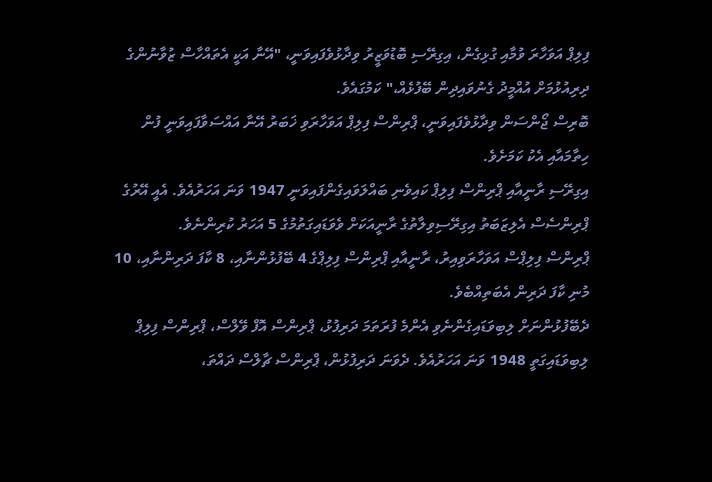ފިލިޕް އަވަހާރަ ވުމާއި ގުޅިގެން، އިގިރޭސި ބޮޑުވަޒީރު ވިދާޅުވެފައިވަނީ، "އޭނާ އަކީ އެތައްހާސް ޒުވާނުންގެ ދިރިއުޅުމަށް އުއްމީދު ގެނުވައިދިން ބޭފުޅެއް،" ކަމުގައެވެ.
ބޮރިސް ޖޯންސަން ވިދާޅުވެފައިވަނީ، ޕްރިންސް ފިލިޕް އަވަހާރަވި ޚަބަރު އޭނާ އައްސަވާފައިވަނީ ފުން ހިތާމައާއި އެކު ކަމަށެވެ.
އިގިރޭސި ރާނީއާއި ޕްރިންސް ފިލިޕް ކައިވެނި ބައްލަވައިގެންފައިވަނީ 1947 ވަނަ އަހަރުއެވެ. އެއީ އޭރުގެ ޕްރިންސެސް އެލިޒަބަތު އިގިރޭސިވިލާތުގެ ރާނީއަކަށް ވެވަޑައިގަތުމުގެ 5 އަހަރު ކުރިންނެވެ.
ޕްރިންސް ފިލިޕްސް އަވަހާރަވިއިރު، ރާނީއާއި ޕްރިންސް ފިލިޕްގެ 4 ބޭފުޅުންނާއި، 8 ކާފަ ދަރިންނާއި، 10 މުނި ކާފަ ދަރިން އެބަތިއްބެވެ.
ދެބޭފުޅުންނަށް ލިބިވަޑައިގެންނެވި އެންމެ ފުރަތަމަ ދަރިފުޅު، ޕްރިންސް އޮފް ވޭލްސް، ޕްރިންސް ފިލިޕް ލިބިވަޑައިގަތީ 1948 ވަނަ އަހަރުއެވެ. ދެވަނަ ދަރިފުޅުން، ޕްރިންސް ޗާލްސް ދައްތަ،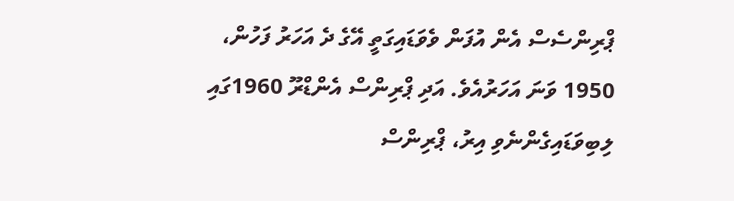ޕްރިންސެސް އެން އުފަން ވެވަޑައިގަތީ އޭގެ ދެ އަހަރު ފަހުން، 1950 ވަނަ އަހަރުއެވެ. އަދި ޕްރިންސް އެންޑްރޫ 1960ގައި ލިބިވަޑައިގެންނެވި އިރު، ޕްރިންސް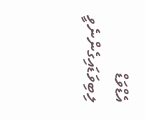އެޑްވަޑް ލިބިވަޑައިގެންނެވީ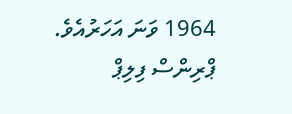1964 ވަނަ އަހަރުއެވެ.
ޕްރިންސް ފިލިޕް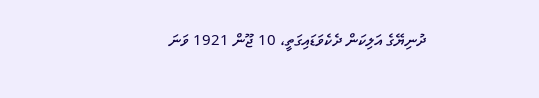ދުނިޔޭގެ އަލިކަން ދެކެވަޑައިގަތީ، 10 ޖޫން 1921 ވަނަ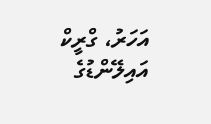އަހަރު، ގްރީކް އައިލޭންޑުގެ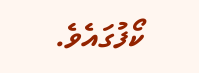ކޯފުގައެވެ.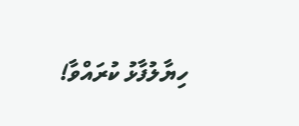ހިޔާލުފާޅު ކުރައްވާ!